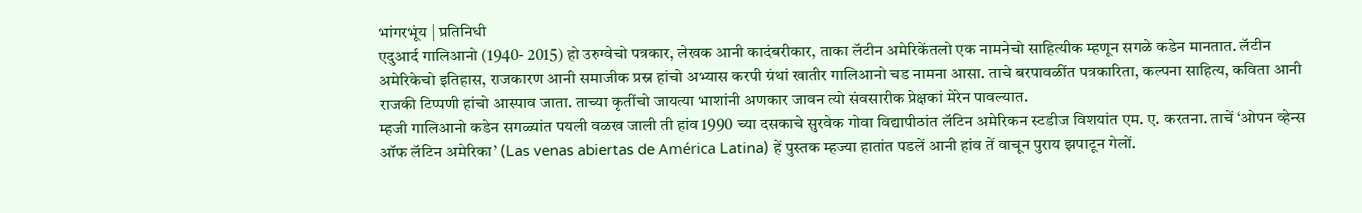भांगरभूंय | प्रतिनिधी
एदुआर्द गालिआनो (1940- 2015) हो उरुग्वेचो पत्रकार, लेखक आनी कादंबरीकार, ताका लॅटीन अमेरिकेंतलो एक नामनेचो साहित्यीक म्हणून सगळे कडेन मानतात. लॅटीन अमेरिकेचो इतिहास, राजकारण आनी समाजीक प्रस्न हांचो अभ्यास करपी ग्रंथां खातीर गालिआनो चड नामना आसा. ताचे बरपावळींत पत्रकारिता, कल्पना साहित्य, कविता आनी राजकी टिप्पणी हांचो आस्पाव जाता. ताच्या कृतींचो जायत्या भाशांनी अणकार जावन त्यो संवसारीक प्रेक्षकां मेरेन पावल्यात.
म्हजी गालिआनो कडेन सगळ्यांत पयली वळख जाली ती हांव 1990 च्या दसकाचे सुरवेक गोवा विद्यापीठांत लॅटिन अमेरिकन स्टडीज विशयांत एम. ए. करतना. ताचें ‘ओपन व्हेन्स ऑफ लॅटिन अमेरिका’ (Las venas abiertas de América Latina) हें पुस्तक म्हज्या हातांत पडलें आनी हांव तें वाचून पुराय झपाटून गेलों.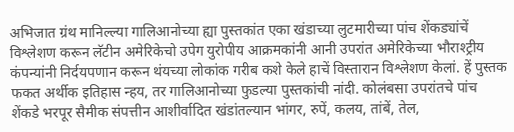अभिजात ग्रंथ मानिल्ल्या गालिआनोच्या ह्या पुस्तकांत एका खंडाच्या लुटमारीच्या पांच शेंकड्यांचें विश्लेशण करून लॅटीन अमेरिकेचो उपेग युरोपीय आक्रमकांनी आनी उपरांत अमेरिकेच्या भौराश्ट्रीय कंपन्यांनी निर्दयपणान करून थंयच्या लोकांक गरीब कशे केले हाचें विस्तारान विश्लेशण केलां. हें पुस्तक फकत अर्थीक इतिहास न्हय, तर गालिआनोच्या फुडल्या पुस्तकांची नांदी. कोलंबसा उपरांतचे पांच शेंकडे भरपूर सैमीक संपत्तीन आशीर्वादित खंडांतल्यान भांगर, रुपें, कलय, तांबें, तेल,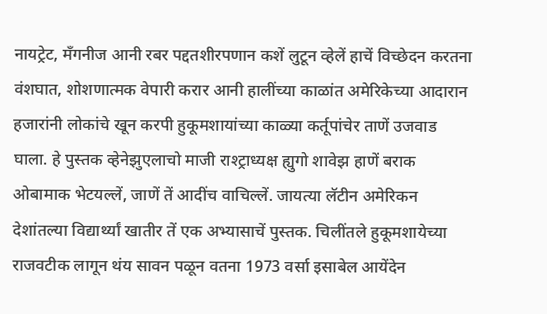नायट्रेट, मँगनीज आनी रबर पद्दतशीरपणान कशें लुटून व्हेलें हाचें विच्छेदन करतना वंशघात, शोशणात्मक वेपारी करार आनी हालींच्या काळांत अमेरिकेच्या आदारान हजारांनी लोकांचे खून करपी हुकूमशायांच्या काळ्या कर्तूपांचेर ताणें उजवाड घाला. हे पुस्तक व्हेनेझुएलाचो माजी राश्ट्राध्यक्ष ह्युगो शावेझ हाणें बराक ओबामाक भेटयल्लें, जाणें तें आदींच वाचिल्लें. जायत्या लॅटीन अमेरिकन देशांतल्या विद्यार्थ्यां खातीर तें एक अभ्यासाचें पुस्तक. चिलींतले हुकूमशायेच्या राजवटीक लागून थंय सावन पळून वतना 1973 वर्सा इसाबेल आयेंदेन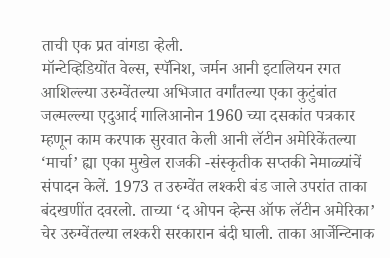ताची एक प्रत वांगडा व्हेली.
मॉन्टेव्हिडियोंत वेल्स, स्पॅनिश, जर्मन आनी इटालियन रगत आशिल्ल्या उरुग्वेंतल्या अभिजात वर्गांतल्या एका कुटुंबांत जल्मल्ल्या एदुआर्द गालिआनोन 1960 च्या दसकांत पत्रकार म्हणून काम करपाक सुरवात केली आनी लॅटीन अमेरिकेंतल्या ‘मार्चा’ ह्या एका मुखेल राजकी -संस्कृतीक सप्तकी नेमाळ्यांचें संपादन केलें. 1973 त उरुग्वेंत लश्करी बंड जाले उपरांत ताका बंदखणींत दवरलो. ताच्या ‘द ओपन व्हेन्स ऑफ लॅटीन अमेरिका’ चेर उरुग्वेंतल्या लश्करी सरकारान बंदी घाली. ताका आर्जेन्टिनाक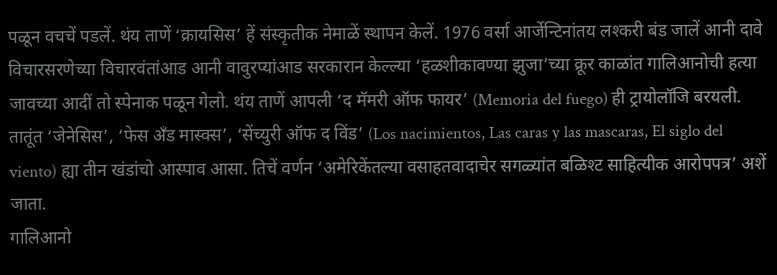पळून वचचें पडलें. थंय ताणें ‘क्रायसिस’ हें संस्कृतीक नेमाळें स्थापन केलें. 1976 वर्सा आर्जेन्टिनांतय लश्करी बंड जालें आनी दावे विचारसरणेच्या विचारवंतांआड आनी वावुरप्यांआड सरकारान केल्ल्या ‘हळशीकावण्या झुजा’च्या क्रूर काळांत गालिआनोची हत्या जावच्या आदीं तो स्पेनाक पळून गेलो. थंय ताणें आपली ‘द मॅमरी ऑफ फायर’ (Memoria del fuego) ही ट्रायोलॉजि बरयली. तातूंत ‘जेनेसिस’, ‘फेस अँड मास्क्स’, ‘सेंच्युरी ऑफ द विंड’ (Los nacimientos, Las caras y las mascaras, El siglo del viento) ह्या तीन खंडांचो आस्पाव आसा. तिचें वर्णन ‘अमेरिकेंतल्या वसाहतवादाचेर सगळ्यांत बळिश्ट साहित्यीक आरोपपत्र’ अशें जाता.
गालिआनो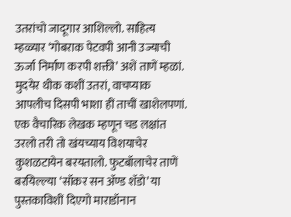उतरांचो जादूगार आशिल्लो. साहित्य म्हळ्यार ‘गोबराक पेटवपी आनी उज्याची ऊर्जा निर्माण करपी शक्ती’ अशें ताणें म्हळां. मुदयेर थीक कशीं उतरां, वाचप्याक आपलीच दिसपी भाशा हीं ताचीं खाशेलपणां. एक वैचारिक लेखक म्हणून चड लक्षांत उरलो तरी तो खंयच्याय विशयाचेर कुशळटायेन बरयतालो. फुटबॉलाचेर ताणें बरयिल्ल्या ‘सॉकर सन ॲण्ड शॅडो’ या पुस्तकाविशीं दिएगो माराडॉनान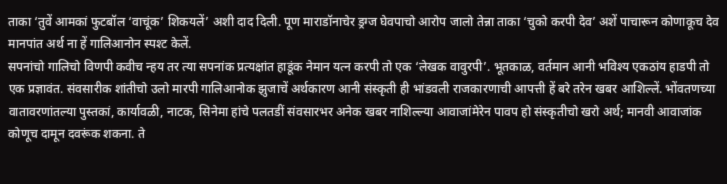ताका ‘तुवें आमकां फुटबॉल ‘वाचूंक’ शिकयलें’ अशी दाद दिली. पूण माराडॉनाचेर ड्रग्ज घेवपाचो आरोप जालो तेन्ना ताका ‘चुको करपी देव’ अशें पाचारून कोणाकूच देव मानपांत अर्थ ना हें गालिआनोन स्पश्ट केलें.
सपनांचो गालिचो विणपी कवीच न्हय तर त्या सपनांक प्रत्यक्षांत हाडूंक नेमान यत्न करपी तो एक ‘लेखक वावुरपी’. भूतकाळ, वर्तमान आनी भविश्य एकठांय हाडपी तो एक प्रज्ञावंत. संवसारीक शांतीचो उलो मारपी गालिआनोक झुजाचें अर्थकारण आनी संस्कृती ही भांडवली राजकारणाची आपत्ती हें बरे तरेन खबर आशिल्लें. भोंवतणच्या वातावरणांतल्या पुस्तकां, कार्यावळी, नाटक, सिनेमा हांचे पलतडीं संवसारभर अनेक खबर नाशिल्ल्या आवाजांमेरेन पावप हो संस्कृतीचो खरो अर्थ; मानवी आवाजांक कोणूच दामून दवरूंक शकना. ते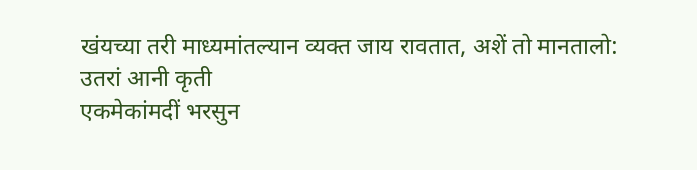खंयच्या तरी माध्यमांतल्यान व्यक्त जाय रावतात, अशें तो मानतालो:
उतरां आनी कृती
एकमेकांमदीं भरसुन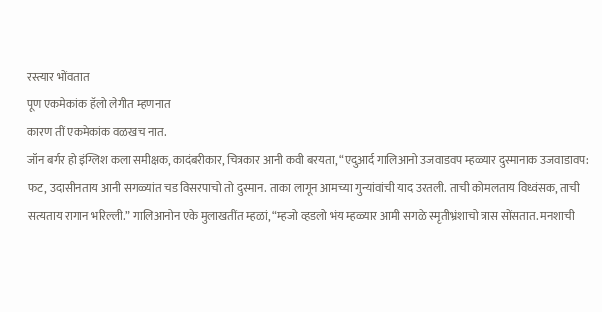रस्त्यार भोंवतात
पूण एकमेकांक हॅलो लेगीत म्हणनात
कारण तीं एकमेकांक वळखच नात.
जॉन बर्गर हो इंग्लिश कला समीक्षक, कादंबरीकार, चित्रकार आनी कवी बरयता, “एदुआर्द गालिआनो उजवाडवप म्हळ्यार दुस्मानाक उजवाडावप: फट, उदासीनताय आनी सगळ्यांत चड विसरपाचो तो दुस्मान. ताका लागून आमच्या गुन्यांवांची याद उरतली. ताची कोमलताय विध्वंसक, ताची सत्यताय रागान भरिल्ली.” गालिआनोन एके मुलाखतींत म्हळां, “म्हजो व्हडलो भंय म्हळ्यार आमी सगळे स्मृतीभ्रंशाचो त्रास सोंसतात. मनशाची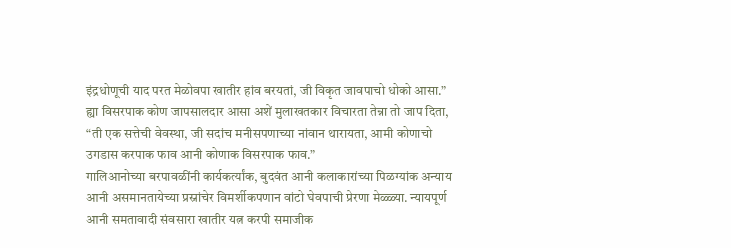इंद्रधोणूची याद परत मेळोवपा खातीर हांव बरयतां, जी विकृत जावपाचो धोको आसा.” ह्या विसरपाक कोण जापसालदार आसा अशें मुलाखतकार विचारता तेन्ना तो जाप दिता, “ती एक सत्तेची वेवस्था, जी सदांच मनीसपणाच्या नांवान थारायता, आमी कोणाचो उगडास करपाक फाव आनी कोणाक विसरपाक फाव.”
गालिआनोच्या बरपावळींनी कार्यकर्त्यांक, बुदवंत आनी कलाकारांच्या पिळग्यांक अन्याय आनी असमानतायेच्या प्रस्नांचेर विमर्शीकपणान वांटो घेवपाची प्रेरणा मेळ्ळ्या. न्यायपूर्ण आनी समतावादी संवसारा खातीर यत्न करपी समाजीक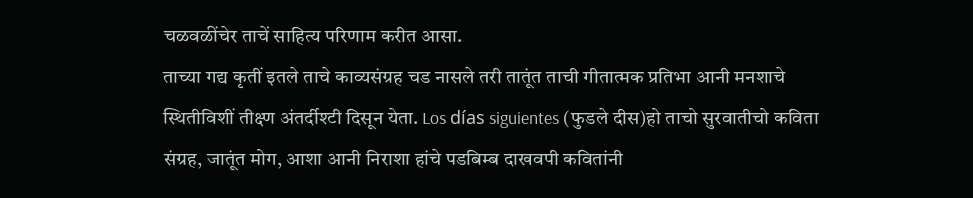चळवळींचेर ताचें साहित्य परिणाम करीत आसा.
ताच्या गद्य कृतीं इतले ताचे काव्यसंग्रह चड नासले तरी तातूंत ताची गीतात्मक प्रतिभा आनी मनशाचे स्थितीविशीं तीक्ष्ण अंतर्दीश्टी दिसून येता. Los días siguientes (फुडले दीस)हो ताचो सुरवातीचो कविता संग्रह, जातूंत मोग, आशा आनी निराशा हांचे पडबिम्ब दाखवपी कवितांनी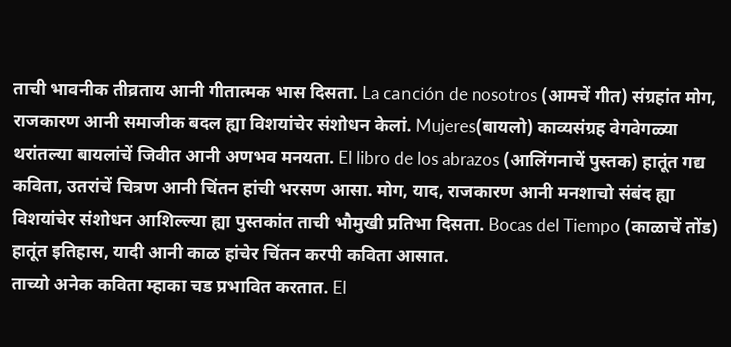ताची भावनीक तीव्रताय आनी गीतात्मक भास दिसता. La canción de nosotros (आमचें गीत) संग्रहांत मोग, राजकारण आनी समाजीक बदल ह्या विशयांचेर संशोधन केलां. Mujeres(बायलो) काव्यसंग्रह वेगवेगळ्या थरांतल्या बायलांचें जिवीत आनी अणभव मनयता. El libro de los abrazos (आलिंगनाचें पुस्तक) हातूंत गद्य कविता, उतरांचें चित्रण आनी चिंतन हांची भरसण आसा. मोग, याद, राजकारण आनी मनशाचो संबंद ह्या विशयांचेर संशोधन आशिल्ल्या ह्या पुस्तकांत ताची भौमुखी प्रतिभा दिसता. Bocas del Tiempo (काळाचें तोंड) हातूंत इतिहास, यादी आनी काळ हांचेर चिंतन करपी कविता आसात.
ताच्यो अनेक कविता म्हाका चड प्रभावित करतात. El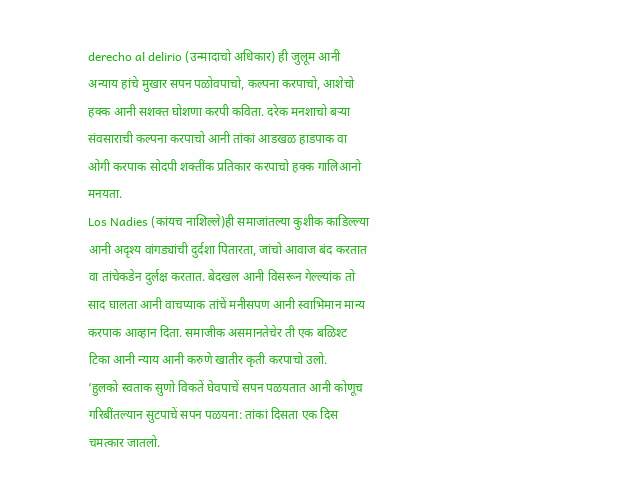derecho al delirio (उन्मादाचो अधिकार) ही जुलूम आनी अन्याय हांचे मुखार सपन पळोवपाचो, कल्पना करपाचो, आशेचो हक्क आनी सशक्त घोशणा करपी कविता. दरेक मनशाचो बऱ्या संवसाराची कल्पना करपाचो आनी तांकां आडखळ हाडपाक वा ओगी करपाक सोदपी शक्तींक प्रतिकार करपाचो हक्क गालिआनो मनयता.
Los Nadies (कांयच नाशिल्ले)ही समाजांतल्या कुशीक काडिल्ल्या आनी अदृश्य वांगड्यांची दुर्दशा पितारता, जांचो आवाज बंद करतात वा तांचेकडेन दुर्लक्ष करतात. बेदखल आनी विसरून गेल्ल्यांक तो साद घालता आनी वाचप्याक तांचें मनीसपण आनी स्वाभिमान मान्य करपाक आव्हान दिता. समाजीक असमानतेचेर ती एक बळिश्ट टिका आनी न्याय आनी करुणे खातीर कृती करपाचो उलो.
‘हुलको स्वताक सुणो विकतें घेवपाचें सपन पळयतात आनी कोणूच गरिबींतल्यान सुटपाचें सपन पळयना: तांकां दिसता एक दिस चमत्कार जातलो.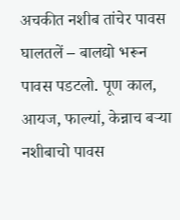अचकीत नशीब तांचेर पावस घालतलें – बालद्यो भरून पावस पडटलो. पूण काल, आयज, फाल्यां, केन्नाच बऱ्या नशीबाचो पावस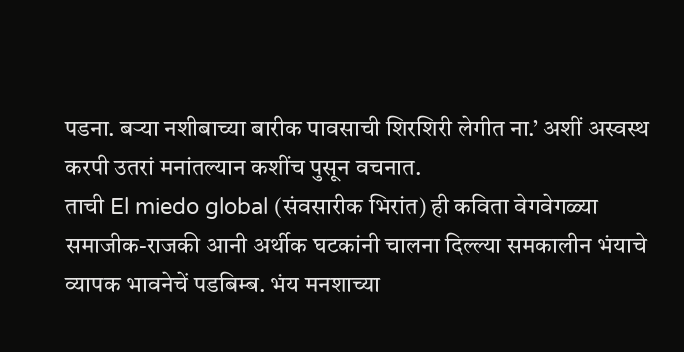पडना. बऱ्या नशीबाच्या बारीक पावसाची शिरशिरी लेगीत ना.’ अशीं अस्वस्थ करपी उतरां मनांतल्यान कशींच पुसून वचनात.
ताची El miedo global (संवसारीक भिरांत) ही कविता वेगवेगळ्या समाजीक-राजकी आनी अर्थीक घटकांनी चालना दिल्ल्या समकालीन भंयाचे व्यापक भावनेचें पडबिम्ब. भंय मनशाच्या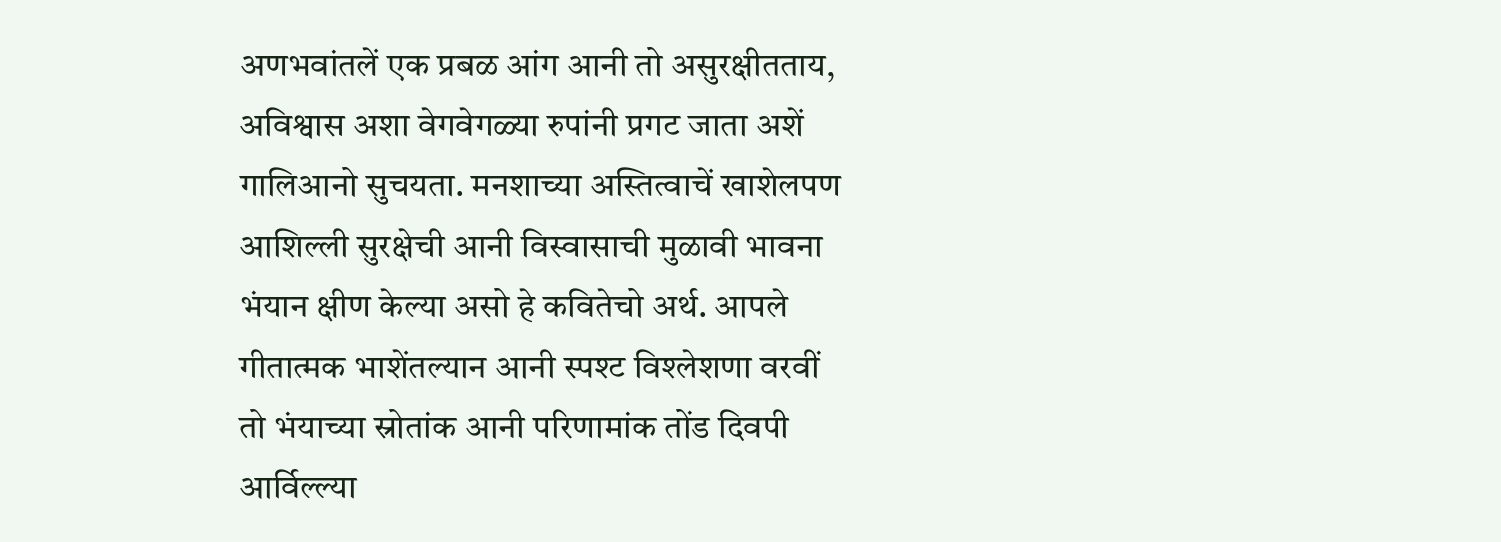अणभवांतलें एक प्रबळ आंग आनी तो असुरक्षीतताय, अविश्वास अशा वेगवेगळ्या रुपांनी प्रगट जाता अशें गालिआनो सुचयता. मनशाच्या अस्तित्वाचें खाशेलपण आशिल्ली सुरक्षेची आनी विस्वासाची मुळावी भावना भंयान क्षीण केल्या असो हे कवितेचो अर्थ. आपले गीतात्मक भाशेंतल्यान आनी स्पश्ट विश्लेशणा वरवीं तो भंयाच्या स्रोतांक आनी परिणामांक तोंड दिवपी आर्विल्ल्या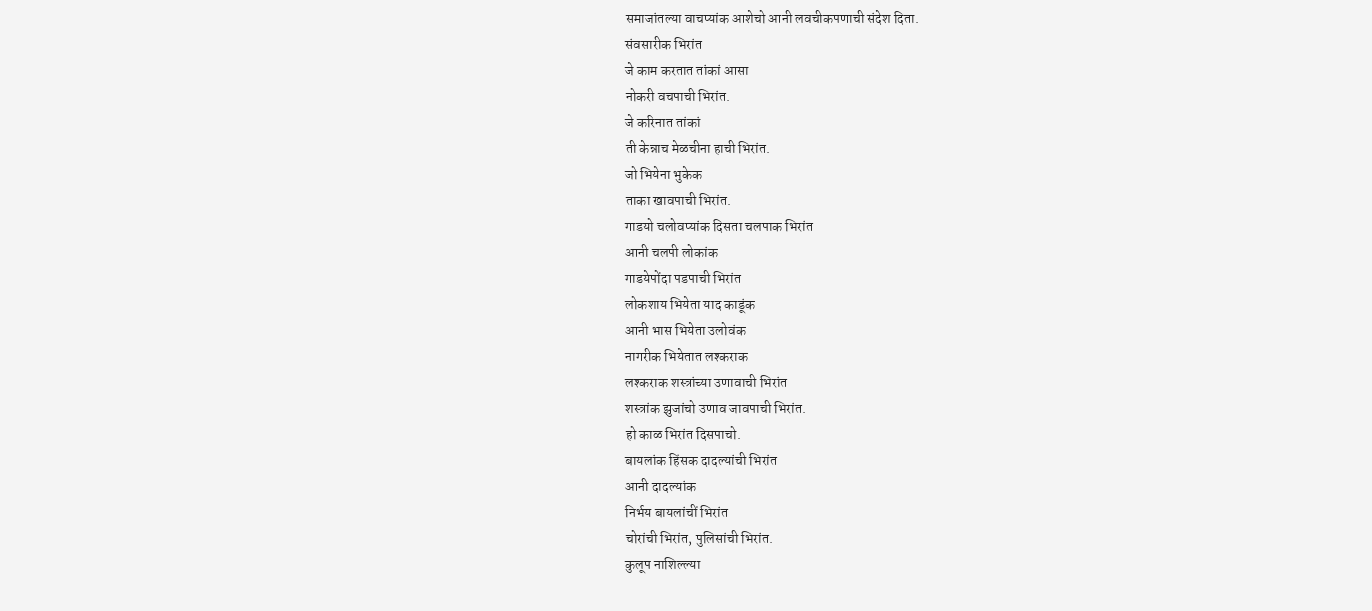समाजांतल्या वाचप्यांक आशेचो आनी लवचीकपणाची संदेश दिता.
संवसारीक भिरांत
जे काम करतात तांकां आसा
नोकरी वचपाची भिरांत.
जे करिनात तांकां
ती केन्नाच मेळचीना हाची भिरांत.
जो भियेना भुकेक
ताका खावपाची भिरांत.
गाडयो चलोवप्यांक दिसता चलपाक भिरांत
आनी चलपी लोकांक
गाडयेपोंदा पडपाची भिरांत
लोकशाय भियेता याद काडूंक
आनी भास भियेता उलोवंक
नागरीक भियेतात लश्कराक
लश्कराक शस्त्रांच्या उणावाची भिरांत
शस्त्रांक झुजांचो उणाव जावपाची भिरांत.
हो काळ भिरांत दिसपाचो.
बायलांक हिंसक दादल्यांची भिरांत
आनी दादल्यांक
निर्भय बायलांचीं भिरांत
चोरांची भिरांत, पुलिसांची भिरांत.
कुलूप नाशिल्ल्या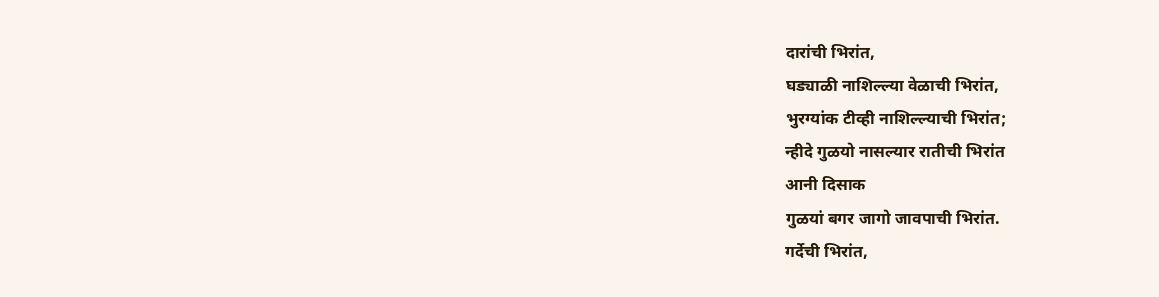दारांची भिरांत,
घड्याळी नाशिल्ल्या वेळाची भिरांत,
भुरग्यांक टीव्ही नाशिल्ल्याची भिरांत;
न्हीदे गुळयो नासल्यार रातीची भिरांत
आनी दिसाक
गुळयां बगर जागो जावपाची भिरांत.
गर्देची भिरांत,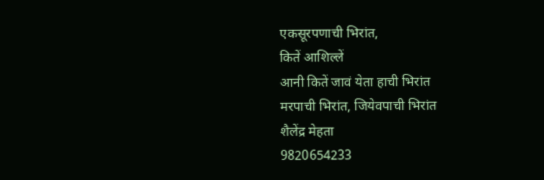एकसूरपणाची भिरांत,
कितें आशिल्लें
आनी कितें जावं येता हाची भिरांत
मरपाची भिरांत, जियेवपाची भिरांत
शैलेंद्र मेहता
9820654233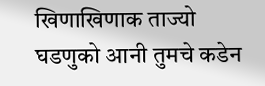खिणाखिणाक ताज्यो घडणुको आनी तुमचे कडेन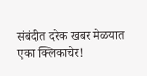संबंदीत दरेक खबर मेळयात एका क्लिकाचेर!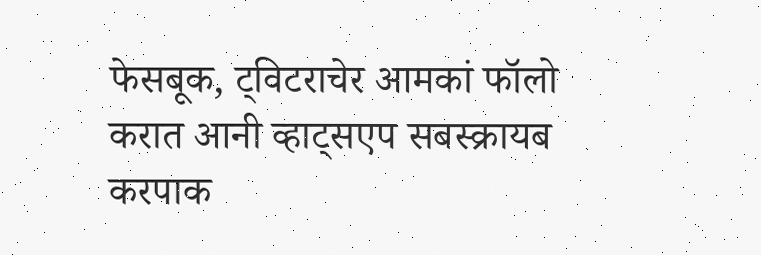फेसबूक, ट्विटराचेर आमकां फॉलो करात आनी व्हाट्सएप सबस्क्रायब करपाक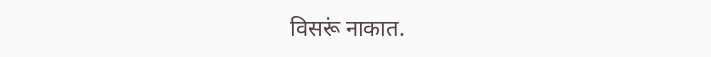विसरूं नाकात.